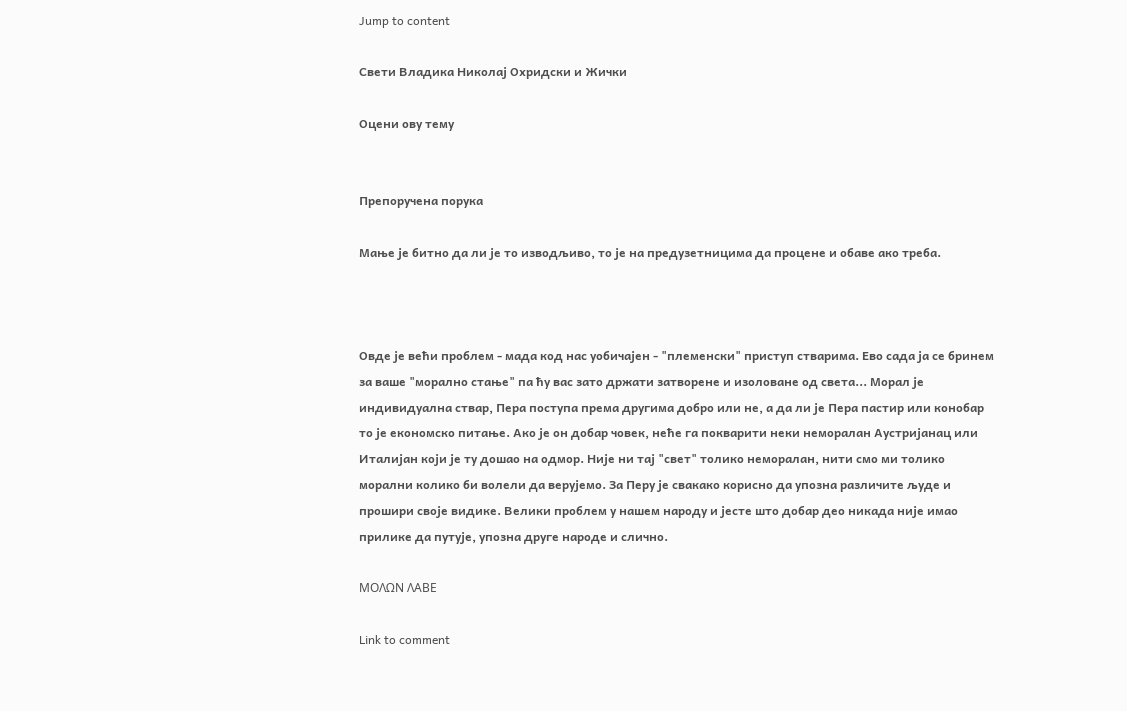Jump to content

Свети Владика Николај Охридски и Жички

Оцени ову тему


Препоручена порука

Мање је битно да ли је то изводљиво, то је на предузетницима да процене и обаве ако треба.



Овде је већи проблем - мада код нас уобичајен - "племенски" приступ стварима. Ево сада ја се бринем за ваше "морално стање" па ћу вас зато држати затворене и изоловане од света... Морал је индивидуална ствар, Пера поступа према другима добро или не, а да ли је Пера пастир или конобар то је економско питање. Ако је он добар човек, неће га покварити неки неморалан Аустријанац или Италијан који је ту дошао на одмор. Није ни тај "свет" толико неморалан, нити смо ми толико морални колико би волели да верујемо. За Перу је свакако корисно да упозна различите људе и прошири своје видике. Велики проблем у нашем народу и јесте што добар део никада није имао прилике да путује, упозна друге народе и слично.

ΜΟΛΩΝ ΛΑΒΕ

Link to comment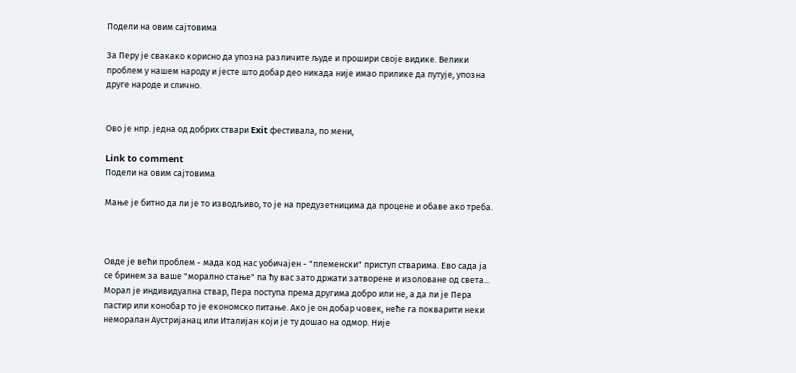Подели на овим сајтовима

За Перу је свакако корисно да упозна различите људе и прошири своје видике. Велики проблем у нашем народу и јесте што добар део никада није имао прилике да путује, упозна друге народе и слично.


Ово је нпр. једна од добрих ствари Exit фестивала, по мени,

Link to comment
Подели на овим сајтовима

Мање је битно да ли је то изводљиво, то је на предузетницима да процене и обаве ако треба.



Овде је већи проблем - мада код нас уобичајен - "племенски" приступ стварима. Ево сада ја се бринем за ваше "морално стање" па ћу вас зато држати затворене и изоловане од света... Морал је индивидуална ствар, Пера поступа према другима добро или не, а да ли је Пера пастир или конобар то је економско питање. Ако је он добар човек, неће га покварити неки неморалан Аустријанац или Италијан који је ту дошао на одмор. Није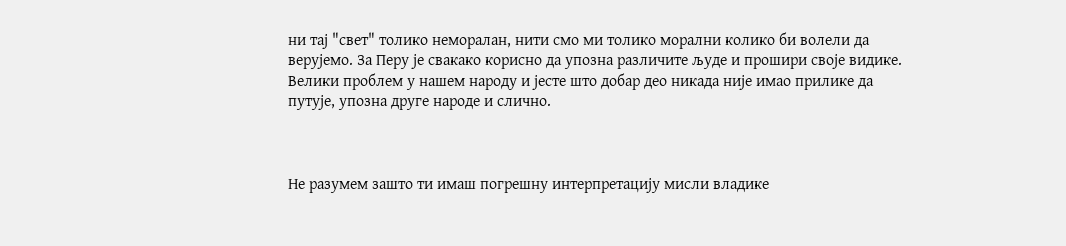ни тај "свет" толико неморалан, нити смо ми толико морални колико би волели да верујемо. За Перу је свакако корисно да упозна различите људе и прошири своје видике. Велики проблем у нашем народу и јесте што добар део никада није имао прилике да путује, упозна друге народе и слично.



Не разумем зашто ти имаш погрешну интерпретацију мисли владике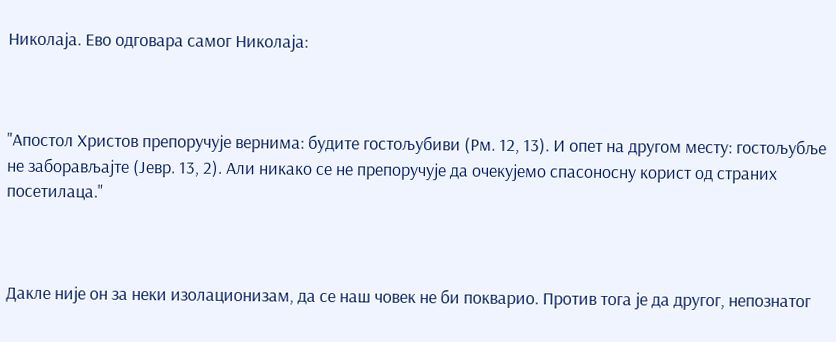Николаја. Ево одговара самог Николаја:



"Апостол Христов препоручује вернима: будите гостољубиви (Рм. 12, 13). И опет на другом месту: гостољубље не заборављајте (Јевр. 13, 2). Али никако се не препоручује да очекујемо спасоносну корист од страних посетилаца."



Дакле није он за неки изолационизам, да се наш човек не би покварио. Против тога је да другог, непознатог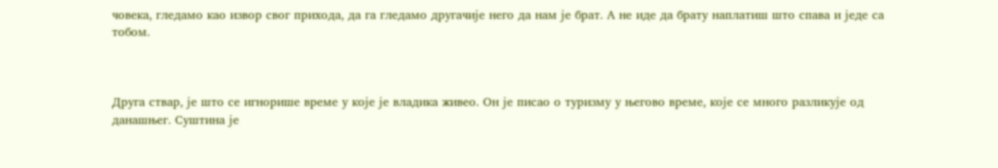човека, гледамо као извор свог прихода, да га гледамо другачије него да нам је брат. А не иде да брату наплатиш што спава и једе са тобом.



Друга ствар, је што се игнорише време у које је владика живео. Он је писао о туризму у његово време, које се много разликује од данашњег. Суштина је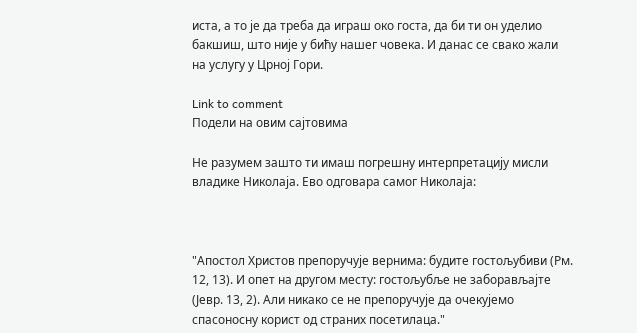иста, а то је да треба да играш око госта, да би ти он уделио бакшиш, што није у бићу нашег човека. И данас се свако жали на услугу у Црној Гори.

Link to comment
Подели на овим сајтовима

Не разумем зашто ти имаш погрешну интерпретацију мисли владике Николаја. Ево одговара самог Николаја:



"Апостол Христов препоручује вернима: будите гостољубиви (Рм. 12, 13). И опет на другом месту: гостољубље не заборављајте (Јевр. 13, 2). Али никако се не препоручује да очекујемо спасоносну корист од страних посетилаца."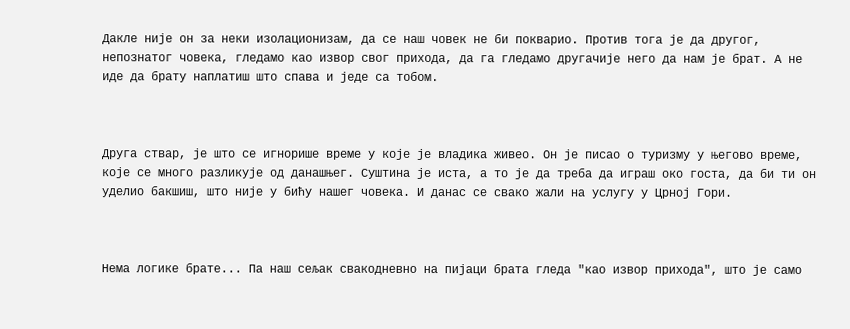Дакле није он за неки изолационизам, да се наш човек не би покварио. Против тога је да другог, непознатог човека, гледамо као извор свог прихода, да га гледамо другачије него да нам је брат. А не иде да брату наплатиш што спава и једе са тобом.



Друга ствар, је што се игнорише време у које је владика живео. Он је писао о туризму у његово време, које се много разликује од данашњег. Суштина је иста, а то је да треба да играш око госта, да би ти он уделио бакшиш, што није у бићу нашег човека. И данас се свако жали на услугу у Црној Гори.



Нема логике брате... Па наш сељак свакодневно на пијаци брата гледа "као извор прихода", што је само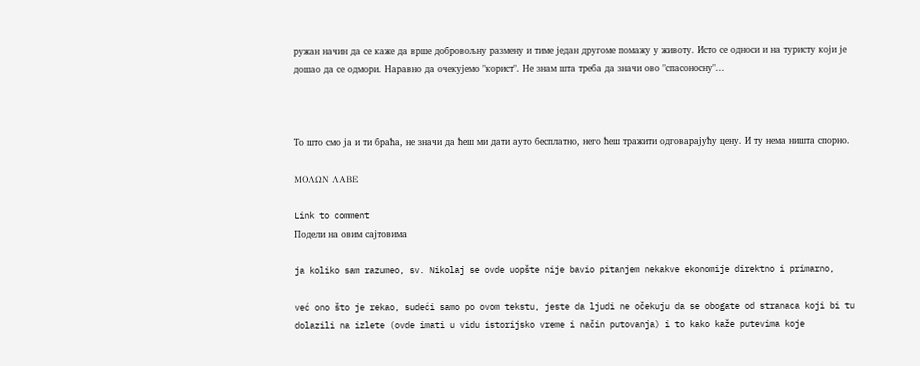ружан начин да се каже да врше добровољну размену и тиме један другоме помажу у животу. Исто се односи и на туристу који је дошао да се одмори. Наравно да очекујемо "корист". Не знам шта треба да значи ово "спасоносну"...



То што смо ја и ти браћа, не значи да ћеш ми дати ауто бесплатно, него ћеш тражити одговарајућу цену. И ту нема ништа спорно.

ΜΟΛΩΝ ΛΑΒΕ

Link to comment
Подели на овим сајтовима

ja koliko sam razumeo, sv. Nikolaj se ovde uopšte nije bavio pitanjem nekakve ekonomije direktno i primarno,

već ono što je rekao, sudeći samo po ovom tekstu, jeste da ljudi ne očekuju da se obogate od stranaca koji bi tu dolazili na izlete (ovde imati u vidu istorijsko vreme i način putovanja) i to kako kaže putevima koje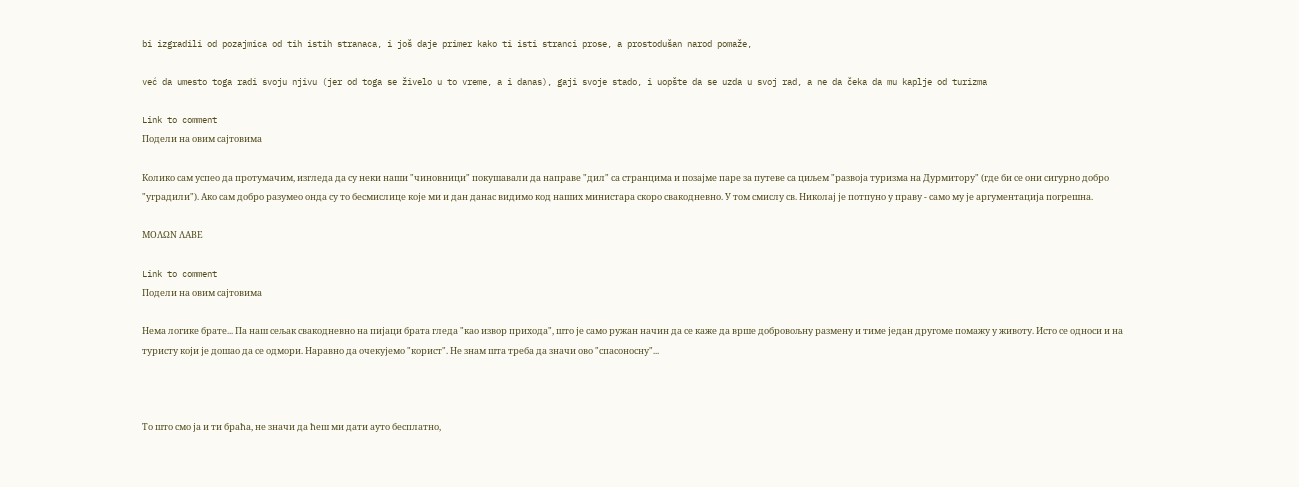bi izgradili od pozajmica od tih istih stranaca, i još daje primer kako ti isti stranci prose, a prostodušan narod pomaže,

već da umesto toga radi svoju njivu (jer od toga se živelo u to vreme, a i danas), gaji svoje stado, i uopšte da se uzda u svoj rad, a ne da čeka da mu kaplje od turizma

Link to comment
Подели на овим сајтовима

Колико сам успео да протумачим, изгледа да су неки наши "чиновници" покушавали да направе "дил" са странцима и позајме паре за путеве са циљем "развоја туризма на Дурмитору" (где би се они сигурно добро "уградили"). Ако сам добро разумео онда су то бесмислице које ми и дан данас видимо код наших министара скоро свакодневно. У том смислу св. Николај је потпуно у праву - само му је аргументација погрешна.

ΜΟΛΩΝ ΛΑΒΕ

Link to comment
Подели на овим сајтовима

Нема логике брате... Па наш сељак свакодневно на пијаци брата гледа "као извор прихода", што је само ружан начин да се каже да врше добровољну размену и тиме један другоме помажу у животу. Исто се односи и на туристу који је дошао да се одмори. Наравно да очекујемо "корист". Не знам шта треба да значи ово "спасоносну"...



То што смо ја и ти браћа, не значи да ћеш ми дати ауто бесплатно,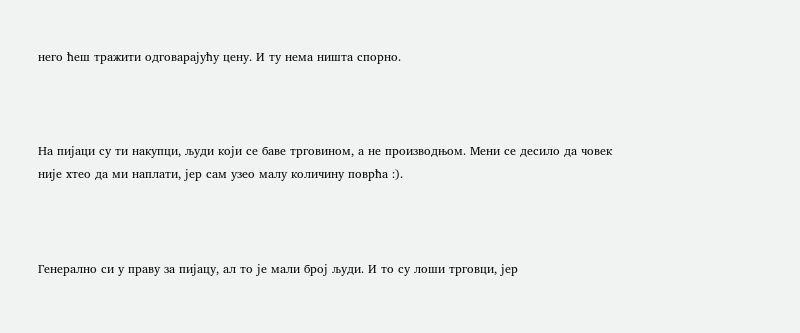него ћеш тражити одговарајућу цену. И ту нема ништа спорно.



На пијаци су ти накупци, људи који се баве трговином, а не производњом. Мени се десило да човек није хтео да ми наплати, јер сам узео малу количину поврћа :).



Генерално си у праву за пијацу, ал то је мали број људи. И то су лоши трговци, јер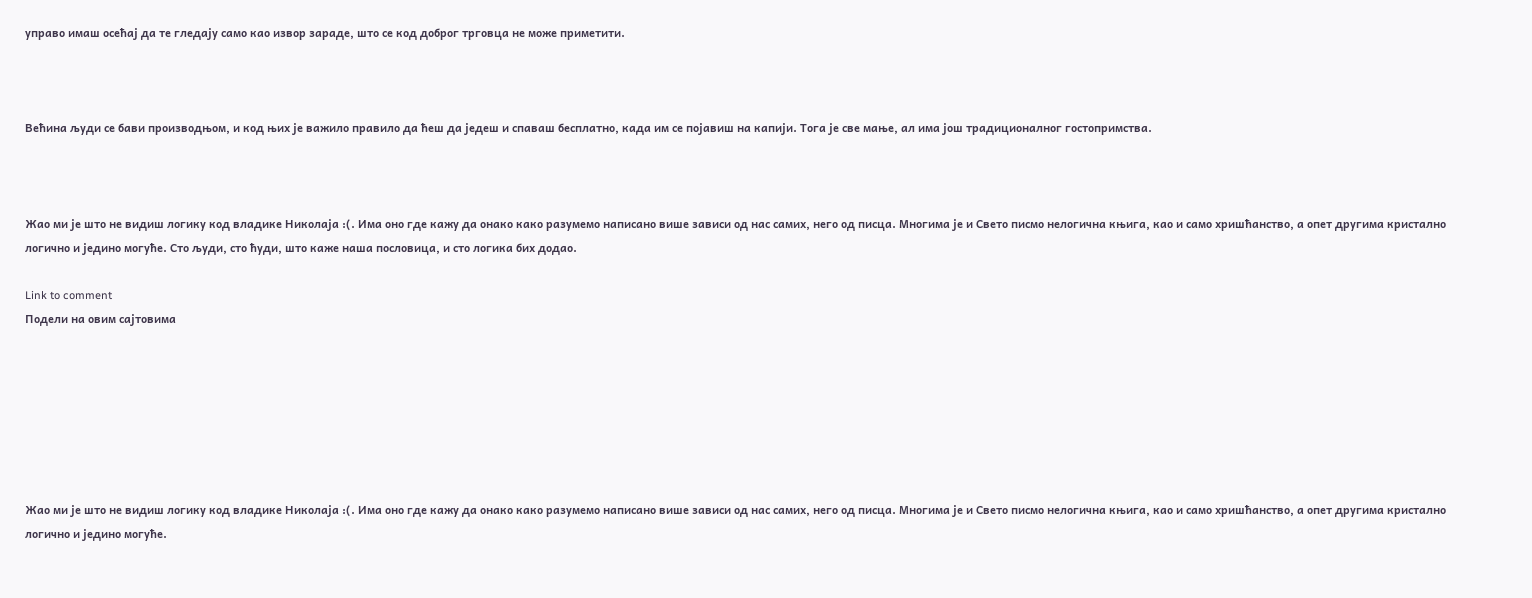управо имаш осећај да те гледају само као извор зараде, што се код доброг трговца не може приметити.



Већина људи се бави производњом, и код њих је важило правило да ћеш да једеш и спаваш бесплатно, када им се појавиш на капији. Тога је све мање, ал има још традиционалног гостопримства.



Жао ми је што не видиш логику код владике Николаја :(. Има оно где кажу да онако како разумемо написано више зависи од нас самих, него од писца. Многима је и Свето писмо нелогична књига, као и само хришћанство, а опет другима кристално логично и једино могуће. Сто људи, сто ћуди, што каже наша пословица, и сто логика бих додао.

Link to comment
Подели на овим сајтовима







Жао ми је што не видиш логику код владике Николаја :(. Има оно где кажу да онако како разумемо написано више зависи од нас самих, него од писца. Многима је и Свето писмо нелогична књига, као и само хришћанство, а опет другима кристално логично и једино могуће.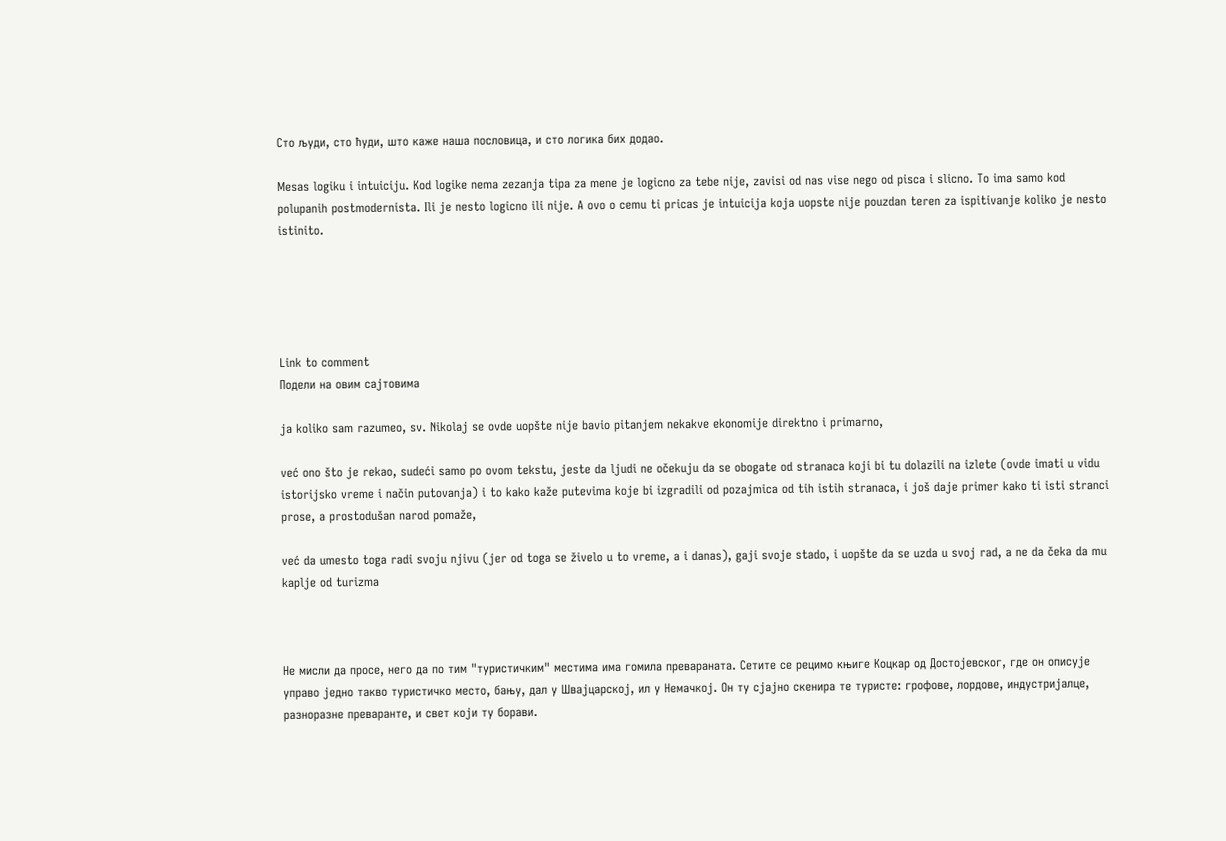Сто људи, сто ћуди, што каже наша пословица, и сто логика бих додао.

Mesas logiku i intuiciju. Kod logike nema zezanja tipa za mene je logicno za tebe nije, zavisi od nas vise nego od pisca i slicno. To ima samo kod polupanih postmodernista. Ili je nesto logicno ili nije. A ovo o cemu ti pricas je intuicija koja uopste nije pouzdan teren za ispitivanje koliko je nesto istinito.





Link to comment
Подели на овим сајтовима

ja koliko sam razumeo, sv. Nikolaj se ovde uopšte nije bavio pitanjem nekakve ekonomije direktno i primarno,

već ono što je rekao, sudeći samo po ovom tekstu, jeste da ljudi ne očekuju da se obogate od stranaca koji bi tu dolazili na izlete (ovde imati u vidu istorijsko vreme i način putovanja) i to kako kaže putevima koje bi izgradili od pozajmica od tih istih stranaca, i još daje primer kako ti isti stranci prose, a prostodušan narod pomaže,

već da umesto toga radi svoju njivu (jer od toga se živelo u to vreme, a i danas), gaji svoje stado, i uopšte da se uzda u svoj rad, a ne da čeka da mu kaplje od turizma



Не мисли да просе, него да по тим "туристичким" местима има гомила превараната. Сетите се рецимо књиге Коцкар од Достојевског, где он описује управо једно такво туристичко место, бању, дал у Швајцарској, ил у Немачкој. Он ту сјајно скенира те туристе: грофове, лордове, индустријалце, разноразне преваранте, и свет који ту борави.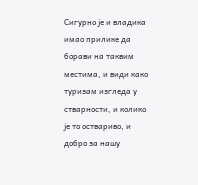Сигурно је и владика имао прилике да борави на таквим местима, и види како туризам изгледа у стварности, и колико је то оствариво, и добро за нашу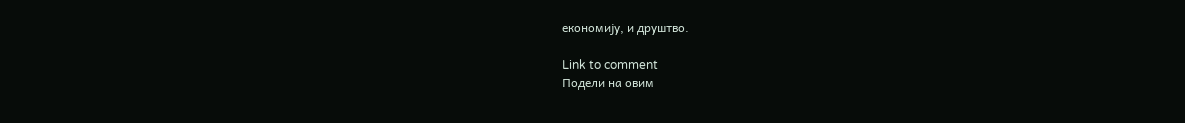економију, и друштво.

Link to comment
Подели на овим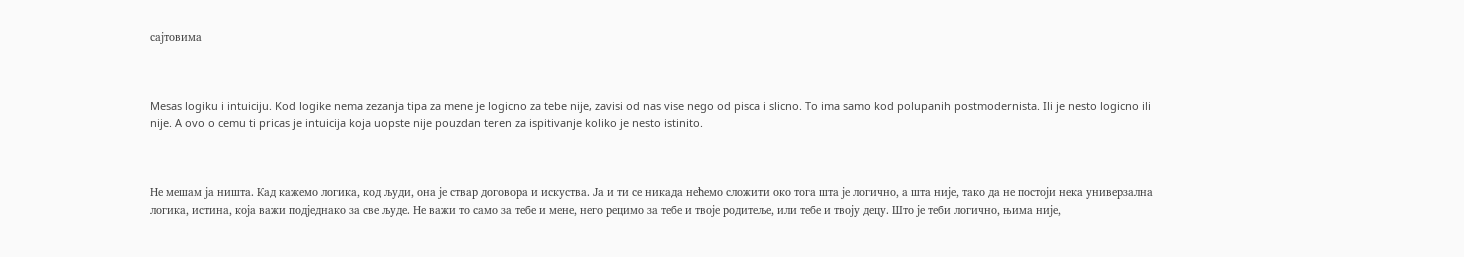сајтовима



Mesas logiku i intuiciju. Kod logike nema zezanja tipa za mene je logicno za tebe nije, zavisi od nas vise nego od pisca i slicno. To ima samo kod polupanih postmodernista. Ili je nesto logicno ili nije. A ovo o cemu ti pricas je intuicija koja uopste nije pouzdan teren za ispitivanje koliko je nesto istinito.



Не мешам ја ништа. Кад кажемо логика, код људи, она је ствар договора и искуства. Ја и ти се никада нећемо сложити око тога шта је логично, а шта није, тако да не постоји нека универзална логика, истина, која важи подједнако за све људе. Не важи то само за тебе и мене, него рецимо за тебе и твоје родитеље, или тебе и твоју децу. Што је теби логично, њима није,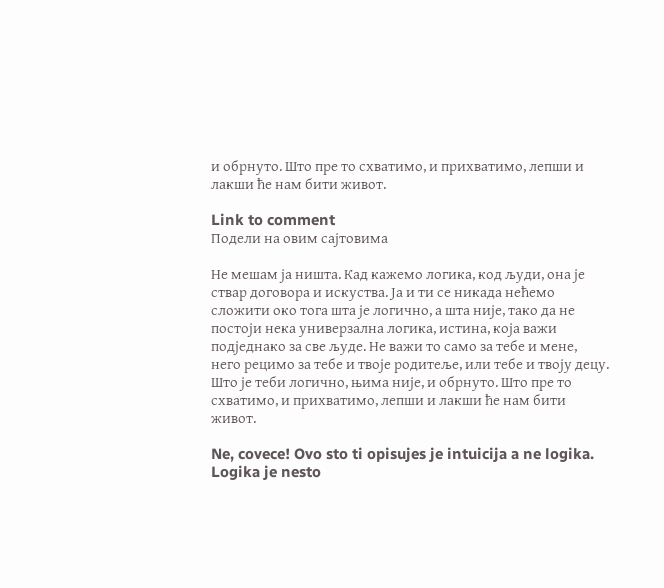и обрнуто. Што пре то схватимо, и прихватимо, лепши и лакши ће нам бити живот.

Link to comment
Подели на овим сајтовима

Не мешам ја ништа. Кад кажемо логика, код људи, она је ствар договора и искуства. Ја и ти се никада нећемо сложити око тога шта је логично, а шта није, тако да не постоји нека универзална логика, истина, која важи подједнако за све људе. Не важи то само за тебе и мене, него рецимо за тебе и твоје родитеље, или тебе и твоју децу. Што је теби логично, њима није, и обрнуто. Што пре то схватимо, и прихватимо, лепши и лакши ће нам бити живот.

Ne, covece! Ovo sto ti opisujes je intuicija a ne logika. Logika je nesto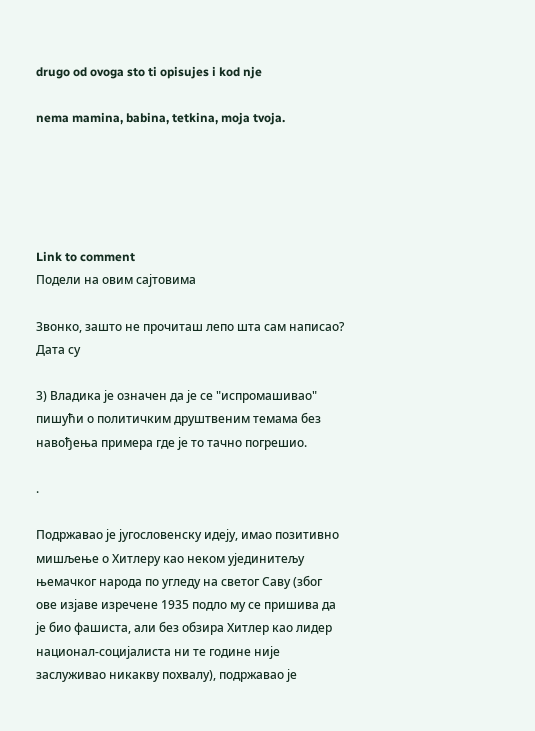drugo od ovoga sto ti opisujes i kod nje

nema mamina, babina, tetkina, moja tvoja.





Link to comment
Подели на овим сајтовима

Звонко, зашто не прочиташ лепо шта сам написао? Дата су

3) Владика је означен да је се "испромашивао" пишући о политичким друштвеним темама без навођења примера где је то тачно погрешио.

.

Подржавао је југословенску идеју, имао позитивно мишљење о Хитлеру као неком ујединитељу њемачког народа по угледу на светог Саву (због ове изјаве изречене 1935 подло му се пришива да је био фашиста, али без обзира Хитлер као лидер национал-социјалиста ни те године није заслуживао никакву похвалу), подржавао је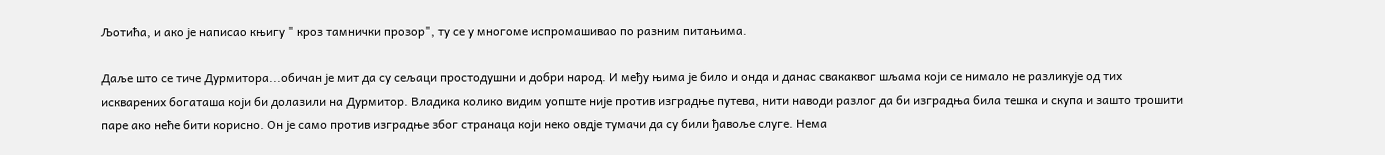Љотића, и ако је написао књигу " кроз тамнички прозор", ту се у многоме испромашивао по разним питањима.

Даље што се тиче Дурмитора...обичан је мит да су сељаци простодушни и добри народ. И међу њима је било и онда и данас свакаквог шљама који се нимало не разликује од тих искварених богаташа који би долазили на Дурмитор. Владика колико видим уопште није против изградње путева, нити наводи разлог да би изградња била тешка и скупа и зашто трошити паре ако неће бити корисно. Он је само против изградње због странаца који неко овдје тумачи да су били ђавоље слуге. Нема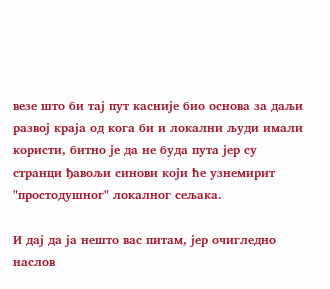везе што би тај пут касније био основа за даљи развој краја од кога би и локални људи имали користи, битно је да не буда пута јер су странци ђавољи синови који ће узнемирит "простодушног" локалног сељака.

И дај да ја нешто вас питам, јер очигледно наслов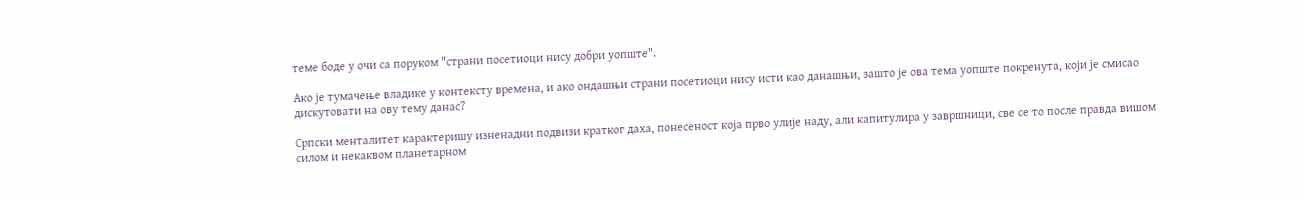теме боде у очи са поруком "страни посетиоци нису дoбри уопште".

Ако је тумачење владике у контексту времена, и ако ондашњи страни посетиоци нису исти као данашњи, зашто је ова тема уопште покренута, који је смисао дискутовати на ову тему данас?

Српски менталитет карактеришу изненадни подвизи кратког даха, понесеност која прво улије наду, али капитулира у завршници, све се то после правда вишом силом и некаквом планетарном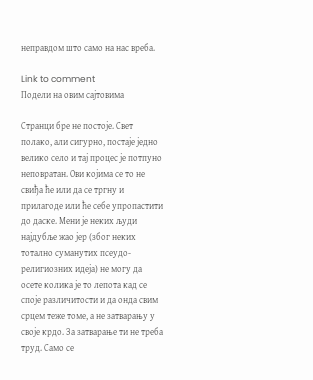неправдом што само на нас вреба.

Link to comment
Подели на овим сајтовима

Странци бре не постоје. Свет полако, али сигурно, постаје једно велико село и тај процес је потпуно неповратан. Ови којима се то не свиђа ће или да се тргну и прилагоде или ће себе упропастити до даске. Мени је неких људи најдубље жао јер (због неких тотално суманутих псеудо-религиозних идеја) не могу да осете колика је то лепота кад се споје различитости и да онда свим срцем теже томе, а не затварању у своје крдо. За затварање ти не треба труд. Само се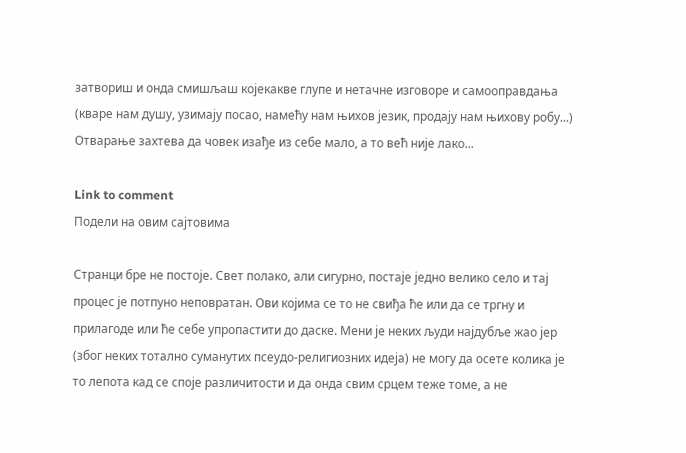затвориш и онда смишљаш којекакве глупе и нетачне изговоре и самооправдања (кваре нам душу, узимају посао, намећу нам њихов језик, продају нам њихову робу...) Отварање захтева да човек изађе из себе мало, а то већ није лако...

Link to comment
Подели на овим сајтовима

Странци бре не постоје. Свет полако, али сигурно, постаје једно велико село и тај процес је потпуно неповратан. Ови којима се то не свиђа ће или да се тргну и прилагоде или ће себе упропастити до даске. Мени је неких људи најдубље жао јер (због неких тотално суманутих псеудо-религиозних идеја) не могу да осете колика је то лепота кад се споје различитости и да онда свим срцем теже томе, а не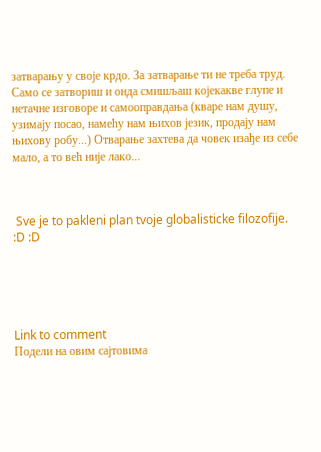затварању у своје крдо. За затварање ти не треба труд. Само се затвориш и онда смишљаш којекакве глупе и нетачне изговоре и самооправдања (кваре нам душу, узимају посао, намећу нам њихов језик, продају нам њихову робу...) Отварање захтева да човек изађе из себе мало, а то већ није лако...



 Sve je to pakleni plan tvoje globalisticke filozofije. :D :D





Link to comment
Подели на овим сајтовима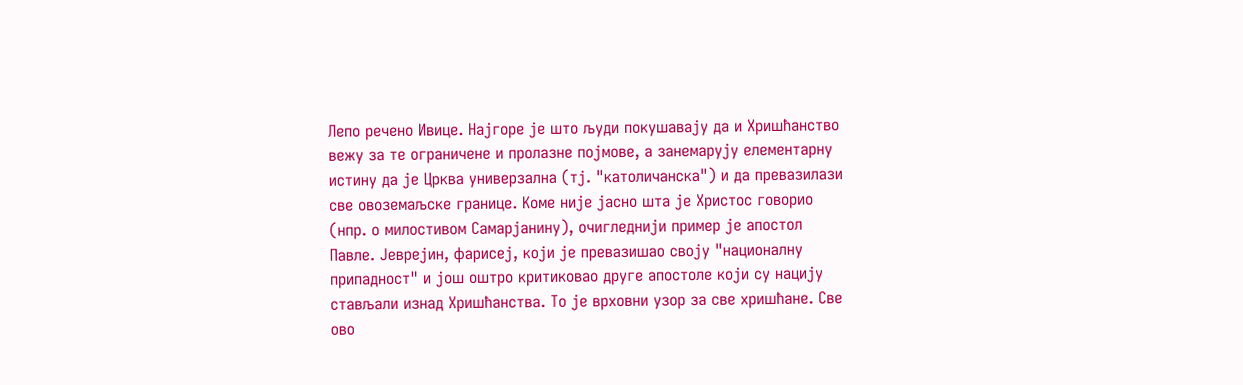Лепо речено Ивице. Најгоре је што људи покушавају да и Хришћанство вежу за те ограничене и пролазне појмове, а занемарују елементарну истину да је Црква универзална (тј. "католичанска") и да превазилази све овоземаљске границе. Коме није јасно шта је Христос говорио (нпр. о милостивом Самарјанину), очигледнији пример је апостол Павле. Јеврејин, фарисеј, који је превазишао своју "националну припадност" и још оштро критиковао друге апостоле који су нацију стављали изнад Хришћанства. То је врховни узор за све хришћане. Све ово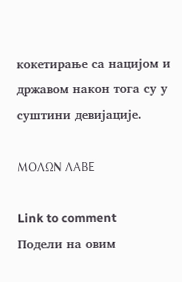кокетирање са нацијом и државом након тога су у суштини девијације.

ΜΟΛΩΝ ΛΑΒΕ

Link to comment
Подели на овим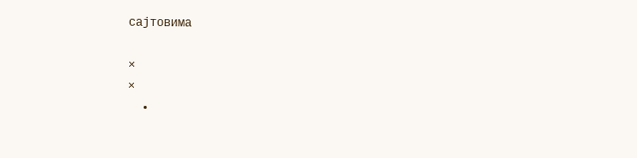сајтовима

×
×
  •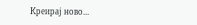Креирај ново...